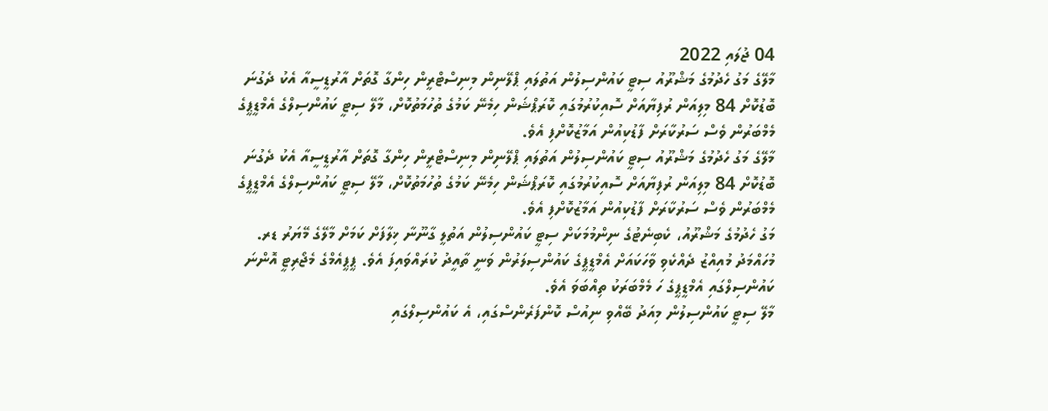04 ޖުލައި 2022
މާލޭގެ މަގު ހެދުމުގެ މަޝްރޫއު ސިޓީ ކައުންސިލުން އަތުލައި ޕްލޭނިން މިނިސްޓްރީން ހިންގާ ގޮތަށް އާރުޑީސީއާ އެކު ދެގުނަ ބޮޑުކޮށް 84 މިލިއަން ރުފިޔާއަށް ސޮއިކުރުމުގައި ކޮރަޕްޝަން ހިމެނޭ ކަމުގެ ތުހުމަތުކޮށް، މާލޭ ސިޓީ ކައުންސިލްގެ އެމްޑީޕީގެ މެމްބަރުން ވެސް ސަރުކާރަށް ފާޑުކިއުން އަމާޒުކޮށްފި އެވެ.
މާލޭގެ މަގު ހެދުމުގެ މަޝްރޫއު ސިޓީ ކައުންސިލުން އަތުލައި ޕްލޭނިން މިނިސްޓްރީން ހިންގާ ގޮތަށް އާރުޑީސީއާ އެކު ދެގުނަ ބޮޑުކޮށް 84 މިލިއަން ރުފިޔާއަށް ސޮއިކުރުމުގައި ކޮރަޕްޝަން ހިމެނޭ ކަމުގެ ތުހުމަތުކޮށް، މާލޭ ސިޓީ ކައުންސިލްގެ އެމްޑީޕީގެ މެމްބަރުން ވެސް ސަރުކާރަށް ފާޑުކިއުން އަމާޒުކޮށްފި އެވެ.
މަގު ހެދުމުގެ މަޝްރޫއު، ކެބިނެޓުގެ ނިންމުމަކަށް ސިޓީ ކައުންސިލުން އަތުލީ ގާނޫނާ ޚިލާފަށް ކަމަށް މާލޭގެ މޭޔަރު ޑރ. މުހައްމަދު މުއިއްޒު ދެއްކެވި ވާހަކައަށް އެމްޑީޕީގެ ކައުންސިލަރުން ވަނީ ތާއީދު ކުރައްވައިފަ އެވެ. ޕީޕީއެމްގެ މެޖޯރިޓީ އޮންނަ ކައުންސިލްގައި އެމްޑީޕީގެ ހަ މެމްބަރަކު ތިއްބަވަ އެވެ.
މާލޭ ސިޓީ ކައުންސިލުން މިއަދު ބޭއްވި ނިއުސް ކޮންފަރެންސްގައި، އެ ކައުންސިލްގައި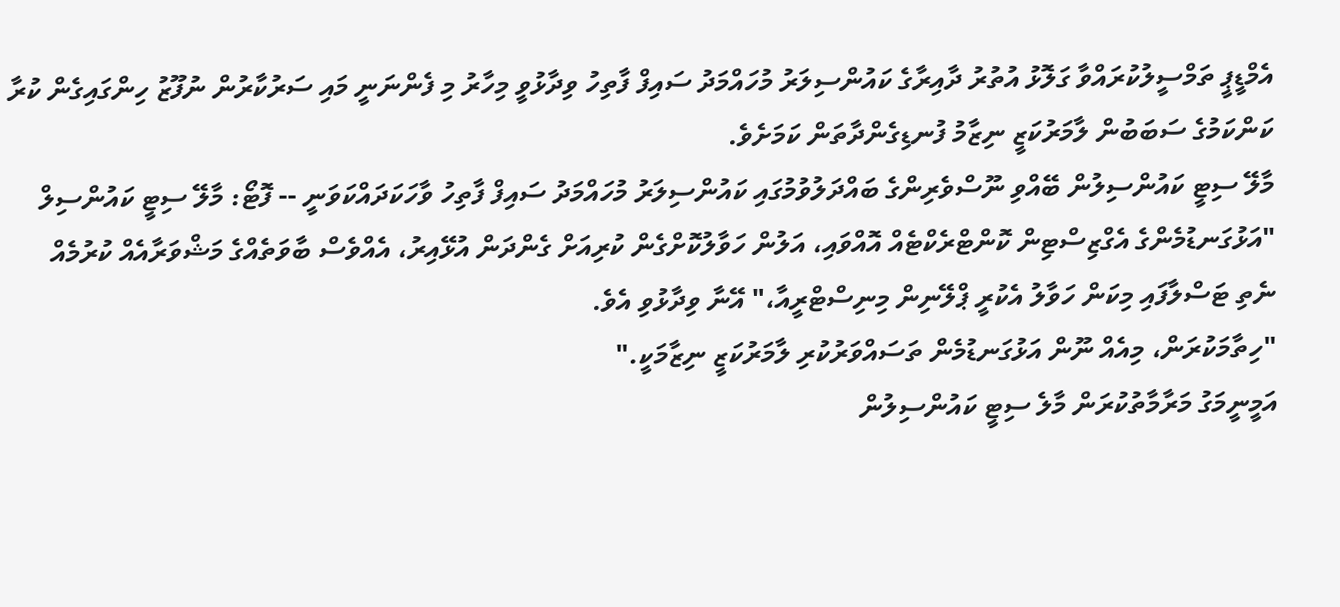އެމްޑީޕީ ތަމްސީލުކުރައްވާ ގަލޮޅު އުތުރު ދާއިރާގެ ކައުންސިލަރު މުހައްމަދު ސައިފް ފާތިހު ވިދާޅުވީ މިހާރު މި ފެންނަނީ މައި ސަރުކާރުން ނުފޫޒު ހިންގައިގެން ކުރާ ކަންކަމުގެ ސަބަބުން ލާމަރުކަޒީ ނިޒާމު ފުނޑިގެންދާތަން ކަމަށެވެ.
މާލޭ ސިޓީ ކައުންސިލުން ބޭއްވި ނޫސްވެރިންގެ ބައްދަލުވުމުގައި ކައުންސިލަރު މުހައްމަދު ސައިފް ފާތިހު ވާހަކަދައްކަވަނީ -- ފޮޓޯ: މާލޭ ސިޓީ ކައުންސިލް
"އަޅުގަނޑުމެންގެ އެގްޒިސްޓިން ކޮންޓްރެކްޓެއް އޮއްވައި، އަލުން ހަވާލުކޮށްގެން ކުރިއަށް ގެންދަން އުޅޭއިރު، އެއްވެސް ބާވަތެއްގެ މަޝްވަރާއެއް ކުރުމެއް ނެތި ޓަސްލާފައި މިކަން ހަވާލު އެކުރީ ޕްލޭނިން މިނިސްޓްރީއާ،" އޭނާ ވިދާޅުވި އެވެ.
"ހިތާމަކުރަން، މިއެއް ނޫން އަޅުގަނޑުމެން ތަސައްވަރުކުރި ލާމަރުކަޒީ ނިޒާމަކީ."
އަމީނީމަގު މަރާމާތުކުރަން މާލެ ސިޓީ ކައުންސިލުން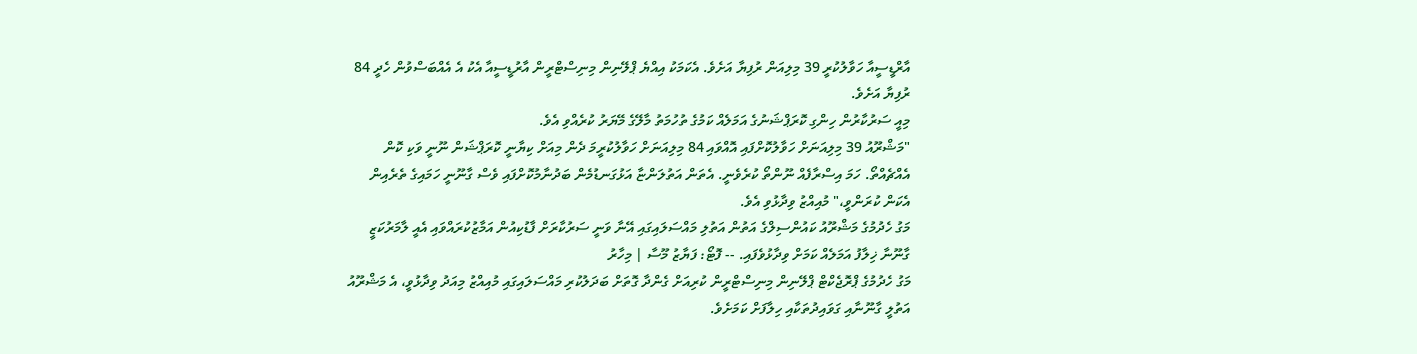އާރްޑީސީއާ ހަވާލުކުރީ 39 މިލިއަން ރުފިޔާ އަށެވެ. އެކަމަކު އިއްޔެ ޕްލޭނިން މިނިސްޓްރީން އާރުޑީސީއާ އެކު އެ އެއްބަސްވުން ހެދީ 84 ރުފިޔާ އަށެވެ.
މިއީ ސަރުކާރުން ހިންގި ކޮރަޕްޝަނުގެ އަމަލެއް ކަމުގެ ތުހުމަތު މާލޭގެ މޭޔަރު ކުރެއްވި އެވެ.
"މަޝްރޫއު 39 މިލިއަނަށް ހަވާލުކޮށްފައި އޮއްވައި 84 މިލިއަނަށް ހަވާލުކުރީމަ ދެން މިއަށް ކިޔާނީ ކޮރަޕްޝަން ނޫނީ ވަކި ކޮން އެއްޗެއްތޯ. ހަމަ އިސްރާފެއް ނޫންތޯ ކުރެވެނީ. އެތަން އަތުލަންޏާ އަޅުގަނޑުމެން ބަދުނާމުކޮށްފައި ވެސް ގާނޫނީ ހަމައިގެ ތެރެއިން އެކަން ކުރަންވީ،" މުއިއްޒު ވިދާޅުވި އެވެ.
މަގު ހެދުމުގެ މަޝްރޫއު ކައުންސިލްގެ އަތުން އަތުލި މައްސަލައިގައި އޭނާ ވަނީ ސަރުކާރަށް ފާޑުކިއުން އަމާޒުކުރައްވައި އެއީ ލާމަރުކަޒީ ގާނޫނާ ޚިލާފު އަމަލެއް ކަމަށް ވިދާޅުވެފައި. -- ފޮޓޯ: ފަޔާޒު މޫސާ | މިހާރު
މަގު ހެދުމުގެ ޕްރޮޖެކްޓް ޕްލޭނިން މިނިސްޓްރީން ކުރިއަށް ގެންދާ ގޮތަށް ބަދަލުކުރި މައްސަލައިގައި މުއިއްޒު މިއަދު ވިދާޅުވީ، އެ މަޝްރޫއު އަތުލީ ގާނޫނާއި ގަވައިދުތަކާއި ހިލާފަށް ކަމަށެވެ.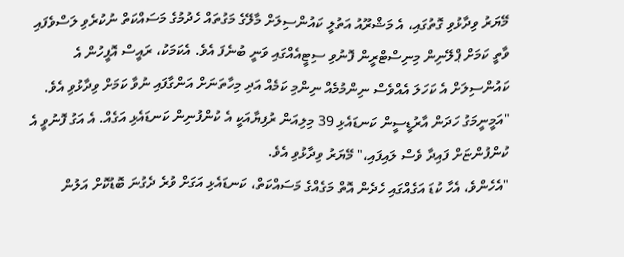މޭޔަރު ވިދާޅުވި ގޮތުގައި، އެ މަޝްރޫއު އަތުލީ ކައުންސިލަށް މާލޭގެ މަގުތައް ހެދުމުގެ މަސައްކަތް ނުކުރެވި ލަސްވެފައި ވާތީ ކަމަށް ޕްލޭނިން މިނިސްޓްރީން ފޮނުވި ސިޓީއެއްގައި ވަނީ ބުނެފަ އެވެ. އެކަމަކު، ރައީސް އޮފީހުން އެ ކައުންސިލަށް އެ ކަހަލަ އެއްވެސް ނިންމުމެއް ނިންމި ކަމެއް އަދި މިހާތަނަށް އަންގާފައި ނުވާ ކަމަށް ވިދާޅުވި އެވެ.
"އަމީނީމަގު ހަދަން އާރުޑީސީން ކަނޑައެޅި 39 މިލިއަން ރުފިޔާއަކީ އެ ކުންފުނިން ކަނޑައެޅި އަގެއް. އެ އަގު ފޮނުވީ އެ ކުންފުންޏަށް ފައިދާ ވެސް ލައިފައި،" މޭޔަރު ވިދާޅުވި އެވެ.
"އެހެންވެ، އެހާ ކުޑަ އަގެއްގައި ހެދެން އޮތް މަގެއްގެ މަސައްކަތް، ކަނޑައެޅި އަގަށް ވުރެ ދެގުނަ ބޮޑުކޮށް އަލުން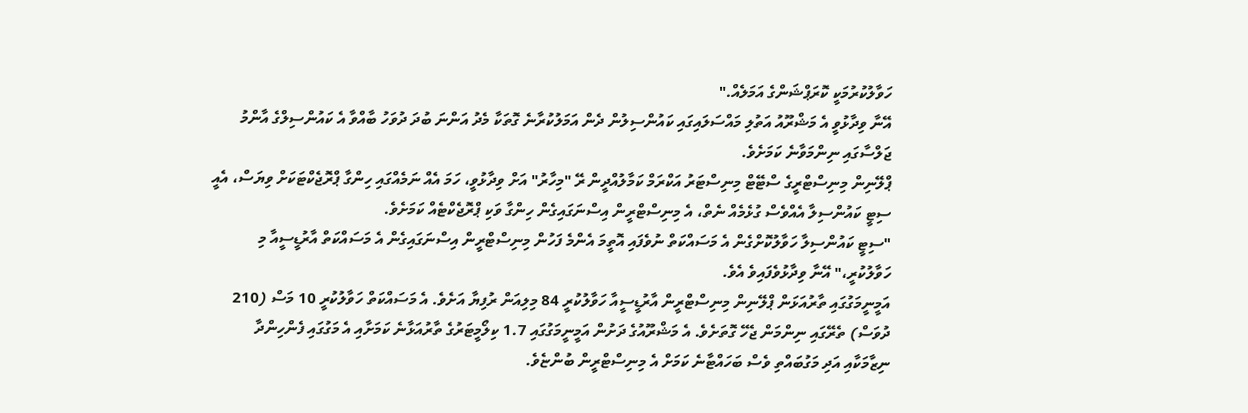ހަވާލުކުރުމަކީ ކޮރަޕްޝަންގެ އަމަލެއް."
އޭނާ ވިދާޅުވީ އެ މަޝްރޫއު އަތުލި މައްސަލައިގައި ކައުންސިލުން ދެން އަމަލުކުރާނެ ގޮތަކާ މެދު އަންނަ ބުދަ ދުވަހު ބާއްވާ އެ ކައުންސިލްގެ އާންމު ޖަލްސާގައި ނިންމަވާނެ ކަމަށެވެ.
ޕްލޭނިން މިނިސްޓްރީގެ ސްޓޭޓް މިނިސްޓަރު އަކްރަމް ކަމާލުއްދީން ރޭ "މިހާރު" އަށް ވިދާޅުވީ، ހަމަ އެއް ނަމެއްގައި ހިންގާ ޕްރޮޖެކްޓަކަށް ވިޔަސް، އެއީ ސިޓީ ކައުންސިލާ އެއްވެސް ގުޅެމެއް ނެތް، އެ މިނިސްޓްރީން އިސްނަގައިގެން ހިންގާ ވަކި ޕްރޮޖެކްޓެއް ކަމަށެވެ.
"ސިޓީ ކައުންސިލާ ހަވާލުކޮށްގެން އެ މަސައްކަތް ނުވެފައި އޮތީމަ އެންމެ ފަހުން މިނިސްޓްރީން އިސްނަގައިގެން އެ މަސައްކަތް އާރުޑީސީއާ މި ހަވާލުކުރީ،" އޭނާ ވިދާޅުވެފައިވެ އެވެ.
އަމީނީމަގުގައި ތާރުއަޅަން ޕްލޭނިން މިނިސްޓްރީން އާރުޑީސީއާ ހަވާލުކުރީ 84 މިލިއަން ރުފިޔާ އަށެވެ. އެ މަސައްކަތް ހަވާލުކުރީ 10 މަސް (210 ދުވަސް) ތެރޭގައި ނިންމަން ޖެހޭ ގޮތަށެވެ. އެ މަޝްރޫއުގެ ދަށުން އަމީނީމަގުގައި 1.7 ކިލޯމީޓަރުގެ ތާރުއަޅާނެ ކަމަށާއި އެ މަގުގައި ފެންހިންދާ ނިޒާމަކާއި އަދި މަގުބައްތި ވެސް ބަހައްޓާނެ ކަމަށް އެ މިނިސްޓްރީން ބުންޏެވެ.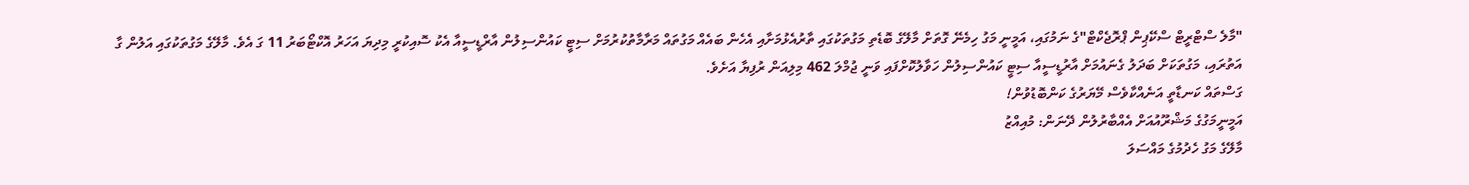"މާލެ ސްޓްރީޓް ސްކޭޕިން ޕްރޮޖެކްޓް"ގެ ނަމުގައި، އަމީނީ މަގު ހިމެނޭ ގޮތަށް މާލޭގެ ބޮޑެތި މަގުތަކުގައި ތާރުއެޅުމަށާއި އެހެން ބައެއް މަގުތައް މަރާމާތުކުރުމަށް ސިޓީ ކައުންސިލުން އާރްޑީސީއާ އެކު ސޮއިކުރީ މިދިޔަ އަހަރު އޮކްޓޯބަރު 11 ގަ އެވެ. މާލޭގެ މަގުތަކުގައި އަލުން ގާ އަތުރައި، މަގުތަކަށް ބަދަލު ގެނައުމަށް އާރުޑީސީއާ ސިޓީ ކައުންސިލުން ހަވާލުކޮށްފައި ވަނީ ޖުމްލަ 462 މިލިއަން ރުފިޔާ އަށެވެ.
ގަސްތައް ކަނޑާތީ އަނެއްކާވެސް މޭޔަރުގެ ކަންބޮޑުވުން!
އަމީނީމަގުގެ މަޝްރޫއުއަށް އެއްބާރުލުން ދޭނަން: މުއިއްޒު
މާލޭގެ މަގު ހެދުމުގެ މައްސަލަ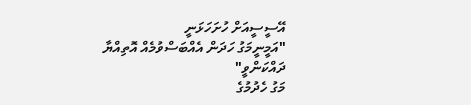އޭސީސީއަށް ހުށަހަޅަނީ
"އަމީނީމަގު ހަދަން އެއްބަސްވުމެއް އޮތިއްޔާ ދައްކަންވީ"
މަގު ހެދުމުގެ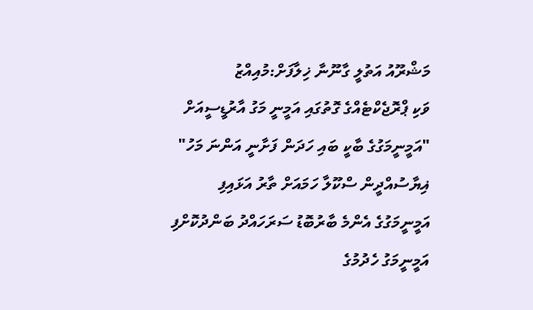މަޝްރޫއު އަތުލީ ގާނޫނާ ޚިލާފަށް:މުއިއްޒު
ވަކި ޕްރޮޖެކްޓެއްގެ ގޮތުގައި އަމީނީ މަގު އާރުޑީސީއަށް
"އަމީނީމަގުގެ ބާކީ ބައި ހަދަން ފަށާނީ އަންނަ މަހު"
ޣިޔާސުއްދީން ސްކޫލާ ހަމައަށް ތާރު އަޅައިފި
އަމީނީމަގުގެ އެންމެ ބާރުބޮޑު ސަރަހައްދު ބަންދުކޮށްފި
އަމީނީމަގު ހެދުމުގެ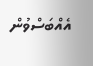އެއްބަސްވުން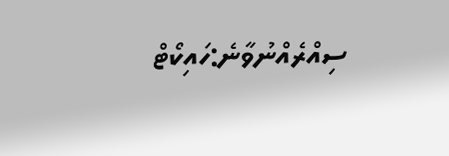ސިއްރެއްނުވާނެ:ހައިކޯޓް